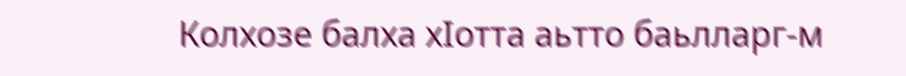Колхозе балха хIотта аьтто баьлларг-м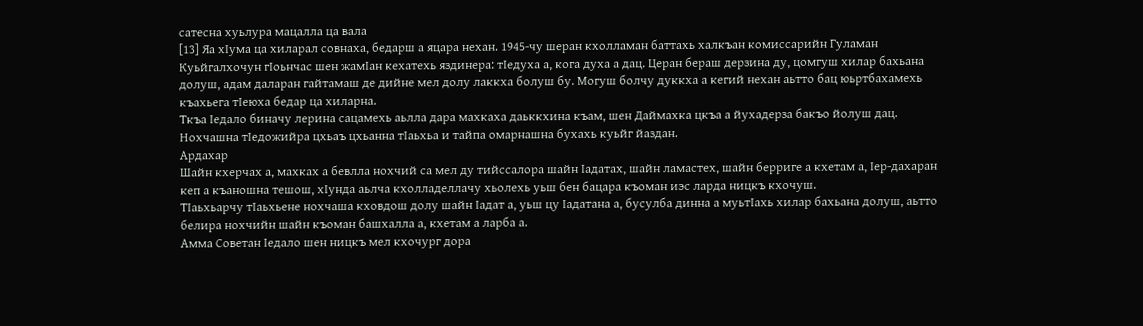сатесна хуьлура мацалла ца вала
[13] Яа хIума ца хиларал совнаха, бедарш а яцара нехан. 1945-чу шеран кхолламан баттахь халкъан комиссарийн Гуламан Куьйгалхочун гIоьнчас шен жамIан кехатехь яздинера: тIедуха а, кога духа а дац. Церан бераш дерзина ду, цомгуш хилар бахьана долуш, адам даларан гайтамаш де дийне мел долу лаккха болуш бу. Могуш болчу дуккха а кегий нехан аьтто бац юьртбахамехь къахьега тIеюха бедар ца хиларна.
Ткъа Iедало биначу лерина сацамехь аьлла дара махкаха даьккхина къам, шен Даймахка цкъа а йухадерза бакъо йолуш дац.
Нохчашна тIедожийра цхьаъ цхьанна тIаьхьа и тайпа омарнашна бухахь куьйг йаздан.
Ардахар
Шайн кхерчах а, махках а бевлла нохчий са мел ду тийссалора шайн Iадатах, шайн ламастех, шайн берриге а кхетам а, Iер-дахаран кеп а къаношна тешош, хIунда аьлча кхолладеллачу хьолехь уьш бен бацара къоман иэс ларда ницкъ кхочуш.
ТIаьхьарчу тIаьхьене нохчаша кховдош долу шайн Iадат а, уьш цу Iадатана а, бусулба динна а муьтIахь хилар бахьана долуш, аьтто белира нохчийн шайн къоман башхалла а, кхетам а ларба а.
Амма Советан Iедало шен ницкъ мел кхочург дора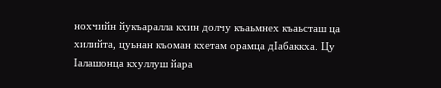нохчийн йукъаралла кхин долчу къаьмнех къаьсташ ца хилийта, цуьнан къоман кхетам орамца дIабаккха. Цу Iалашонца кхуллуш йара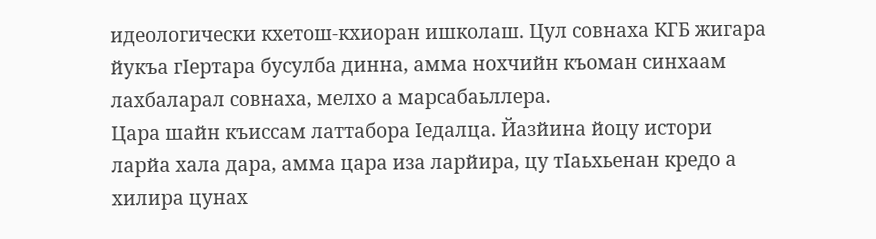идеологически кхетош-кхиоран ишколаш. Цул совнаха КГБ жигара йукъа гIертара бусулба динна, амма нохчийн къоман синхаам лахбаларал совнаха, мелхо а марсабаьллера.
Цара шайн къиссам латтабора Iедалца. Йазйина йоцу истори ларйа хала дара, амма цара иза ларйира, цу тIаьхьенан кредо а хилира цунах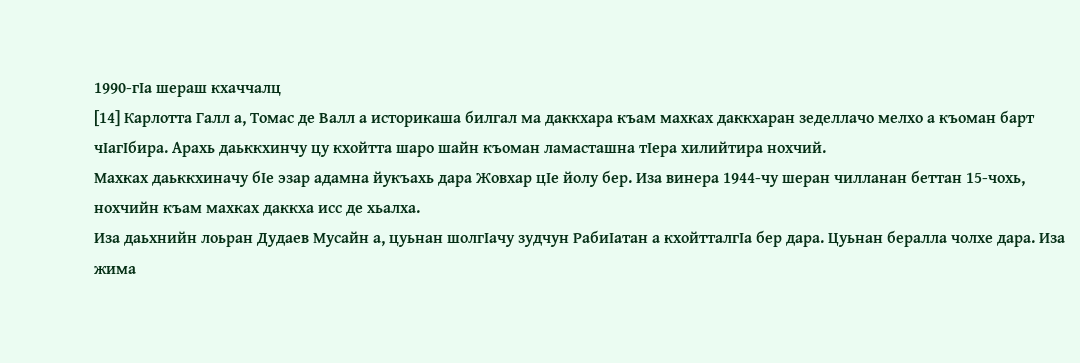1990-гIа шераш кхаччалц
[14] Карлотта Галл а, Томас де Валл а историкаша билгал ма даккхара къам махках даккхаран зеделлачо мелхо а къоман барт чIагIбира. Арахь даьккхинчу цу кхойтта шаро шайн къоман ламасташна тIера хилийтира нохчий.
Махках даьккхиначу бIе эзар адамна йукъахь дара Жовхар цIе йолу бер. Иза винера 1944-чу шеран чилланан беттан 15-чохь, нохчийн къам махках даккха исс де хьалха.
Иза даьхнийн лоьран Дудаев Мусайн а, цуьнан шолгIачу зудчун РабиIатан а кхойтталгIа бер дара. Цуьнан бералла чолхе дара. Иза жима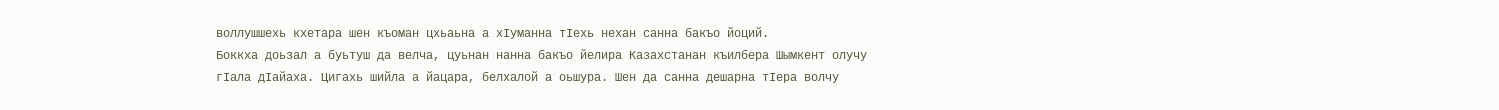воллушшехь кхетара шен къоман цхьаьна а хIуманна тIехь нехан санна бакъо йоций.
Боккха доьзал а буьтуш да велча, цуьнан нанна бакъо йелира Казахстанан къилбера Шымкент олучу гIала дIайаха. Цигахь шийла а йацара, белхалой а оьшура. Шен да санна дешарна тIера волчу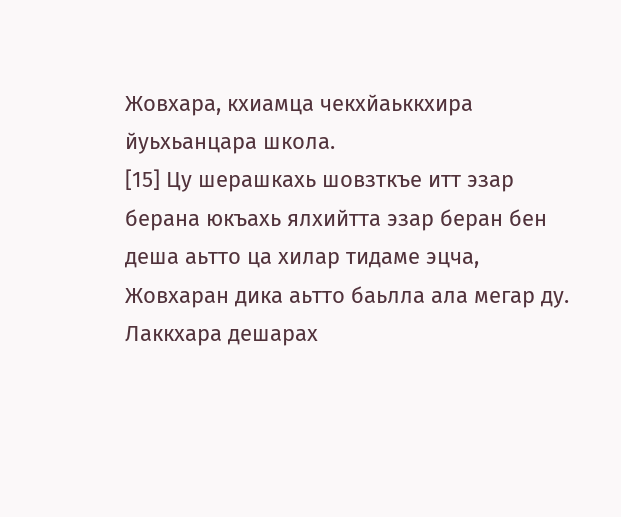Жовхара, кхиамца чекхйаьккхира йуьхьанцара школа.
[15] Цу шерашкахь шовзткъе итт эзар берана юкъахь ялхийтта эзар беран бен деша аьтто ца хилар тидаме эцча, Жовхаран дика аьтто баьлла ала мегар ду.
Лаккхара дешарах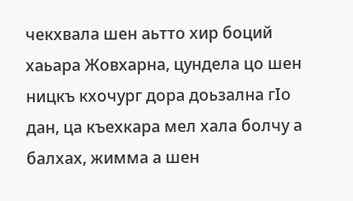чекхвала шен аьтто хир боций хаьара Жовхарна, цундела цо шен ницкъ кхочург дора доьзална гIо дан, ца къехкара мел хала болчу а балхах, жимма а шен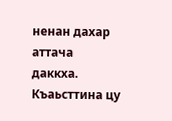ненан дахар аттача даккха.
Къаьсттина цу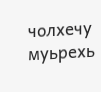чолхечу муьрехь